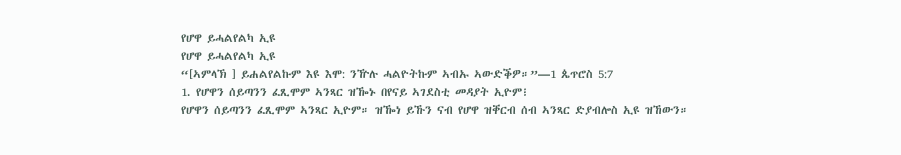የሆዋ ይሓልየልካ ኢዩ
የሆዋ ይሓልየልካ ኢዩ
“[ኣምላኽ ] ይሐልየልኩም እዩ እሞ: ንዅሉ ሓልዮትኩም ኣብኡ ኣውድቕዎ።”—1 ጴጥሮስ 5:7
1. የሆዋን ሰይጣንን ፈጺሞም ኣንጻር ዝዀኑ በየናይ ኣገደስቲ መዳያት ኢዮም፧
የሆዋን ሰይጣንን ፈጺሞም ኣንጻር ኢዮም። ዝዀነ ይኹን ናብ የሆዋ ዝቐርብ ሰብ ኣንጻር ድያብሎስ ኢዩ ዝኸውን።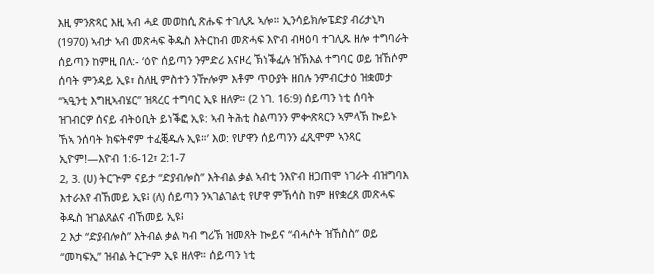እዚ ምንጽጻር እዚ ኣብ ሓደ መወከሲ ጽሑፍ ተገሊጹ ኣሎ። ኢንሳይክሎፔድያ ብሪታኒካ (1970) ኣብታ ኣብ መጽሓፍ ቅዱስ እትርከብ መጽሓፍ እዮብ ብዛዕባ ተገሊጹ ዘሎ ተግባራት ሰይጣን ከምዚ በለ:- ‘ዕዮ ሰይጣን ንምድሪ እናዞረ ኽነቕፈሉ ዝኽእል ተግባር ወይ ዝኸሶም ሰባት ምንዳይ ኢዩ፣ ስለዚ ምስተን ንዅሎም እቶም ጥዑያት ዘበሉ ንምብርታዕ ዝቋመታ “ኣዒንቲ እግዚኣብሄር” ዝጻረር ተግባር ኢዩ ዘለዎ። (2 ነገ. 16:9) ሰይጣን ነቲ ሰባት ዝገብርዎ ሰናይ ብትዕቢት ይነቕፎ ኢዩ: ኣብ ትሕቲ ስልጣንን ምቍጽጻርን ኣምላኽ ኰይኑ ኸኣ ንሰባት ክፍትኖም ተፈቒዱሉ ኢዩ።’ እወ: የሆዋን ሰይጣንን ፈጺሞም ኣንጻር ኢዮም!—እዮብ 1:6-12፣ 2:1-7
2, 3. (ሀ) ትርጕም ናይታ “ድያብሎስ” እትብል ቃል ኣብቲ ንእዮብ ዘጋጠሞ ነገራት ብዝግባእ እተራእየ ብኸመይ ኢዩ፧ (ለ) ሰይጣን ንኣገልገልቲ የሆዋ ምኽሳስ ከም ዘየቋረጸ መጽሓፍ ቅዱስ ዝገልጸልና ብኸመይ ኢዩ፧
2 እታ “ድያብሎስ” እትብል ቃል ካብ ግሪኽ ዝመጸት ኰይና “ብሓሶት ዝኸስስ” ወይ “መካፍኢ” ዝብል ትርጕም ኢዩ ዘለዋ። ሰይጣን ነቲ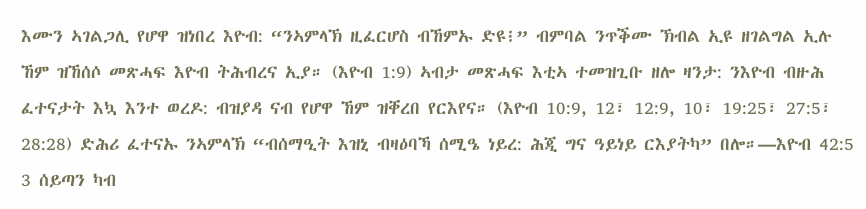እሙን ኣገልጋሊ የሆዋ ዝነበረ እዮብ: “ንኣምላኽ ዚፈርሆስ ብኸምኡ ድዩ፧” ብምባል ንጥቕሙ ኽብል ኢዩ ዘገልግል ኢሉ ኸም ዝኸሰሶ መጽሓፍ እዮብ ትሕብረና ኢያ። (እዮብ 1:9) ኣብታ መጽሓፍ እቲኣ ተመዝጊቡ ዘሎ ዛንታ: ንእዮብ ብዙሕ ፈተናታት እኳ እንተ ወረዶ: ብዝያዳ ናብ የሆዋ ኸም ዝቐረበ የርእየና። (እዮብ 10:9, 12፣ 12:9, 10፣ 19:25፣ 27:5፣ 28:28) ድሕሪ ፈተናኡ ንኣምላኽ “ብሰማዒት እዝኒ ብዛዕባኻ ሰሚዔ ነይረ: ሕጂ ግና ዓይነይ ርእያትካ” በሎ።—እዮብ 42:5
3 ሰይጣን ካብ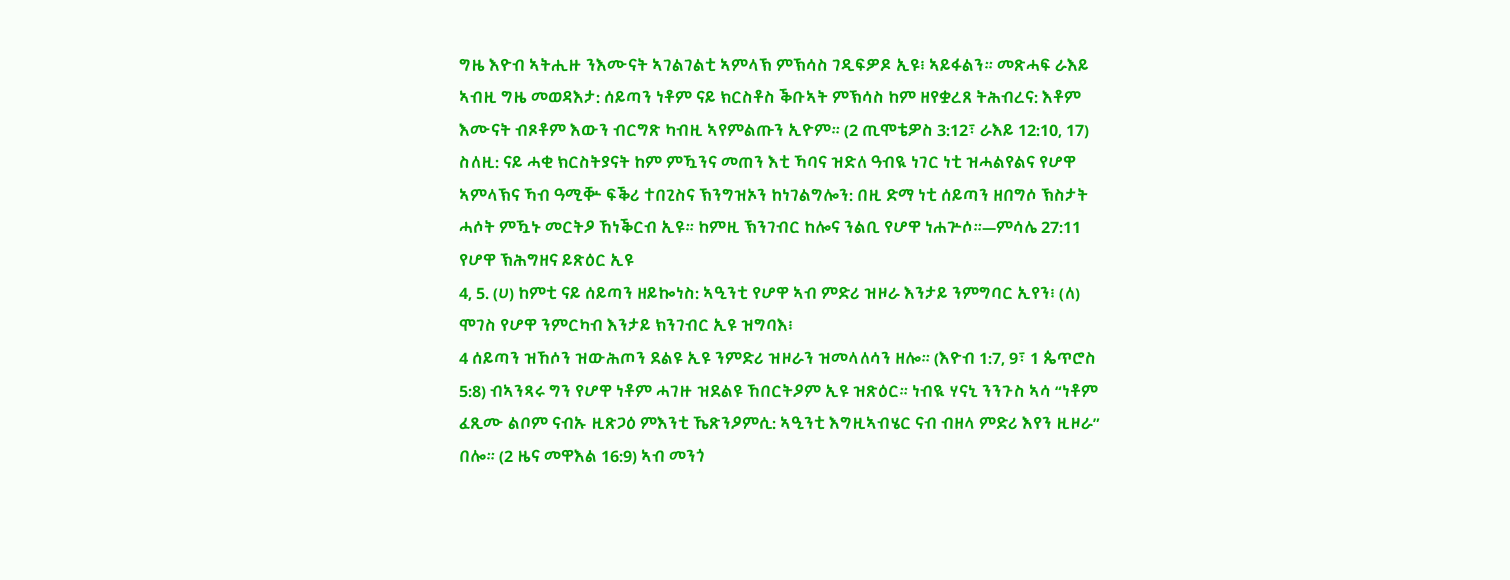ግዜ እዮብ ኣትሒዙ ንእሙናት ኣገልገልቲ ኣምላኽ ምኽሳስ ገዲፍዎዶ ኢዩ፧ ኣይፋልን። መጽሓፍ ራእይ ኣብዚ ግዜ መወዳእታ: ሰይጣን ነቶም ናይ ክርስቶስ ቕቡኣት ምኽሳስ ከም ዘየቋረጸ ትሕብረና: እቶም እሙናት ብጾቶም እውን ብርግጽ ካብዚ ኣየምልጡን ኢዮም። (2 ጢሞቴዎስ 3:12፣ ራእይ 12:10, 17) ስለዚ: ናይ ሓቂ ክርስትያናት ከም ምዃንና መጠን እቲ ኻባና ዝድለ ዓብዪ ነገር ነቲ ዝሓልየልና የሆዋ ኣምላኽና ኻብ ዓሚቝ ፍቕሪ ተበጊስና ኽንግዝኦን ከነገልግሎን: በዚ ድማ ነቲ ሰይጣን ዘበግሶ ኽስታት ሓሶት ምዃኑ መርትዖ ኸነቕርብ ኢዩ። ከምዚ ኽንገብር ከሎና ንልቢ የሆዋ ነሐጕሶ።—ምሳሌ 27:11
የሆዋ ኽሕግዘና ይጽዕር ኢዩ
4, 5. (ሀ) ከምቲ ናይ ሰይጣን ዘይኰነስ: ኣዒንቲ የሆዋ ኣብ ምድሪ ዝዞራ እንታይ ንምግባር ኢየን፧ (ለ) ሞገስ የሆዋ ንምርካብ እንታይ ክንገብር ኢዩ ዝግባእ፧
4 ሰይጣን ዝኸሶን ዝውሕጦን ደልዩ ኢዩ ንምድሪ ዝዞራን ዝመላለሳን ዘሎ። (እዮብ 1:7, 9፣ 1 ጴጥሮስ 5:8) ብኣንጻሩ ግን የሆዋ ነቶም ሓገዙ ዝደልዩ ኸበርትዖም ኢዩ ዝጽዕር። ነብዪ ሃናኒ ንንጉስ ኣሳ “ነቶም ፈጺሙ ልቦም ናብኡ ዚጽጋዕ ምእንቲ ኼጽንዖምሲ: ኣዒንቲ እግዚኣብሄር ናብ ብዘላ ምድሪ እየን ዚዞራ” በሎ። (2 ዜና መዋእል 16:9) ኣብ መንጎ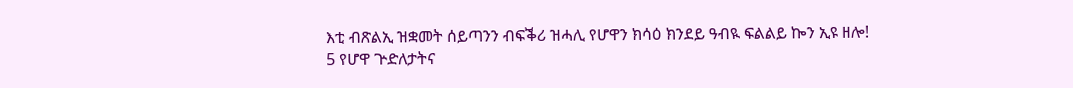እቲ ብጽልኢ ዝቋመት ሰይጣንን ብፍቕሪ ዝሓሊ የሆዋን ክሳዕ ክንደይ ዓብዪ ፍልልይ ኰን ኢዩ ዘሎ!
5 የሆዋ ጕድለታትና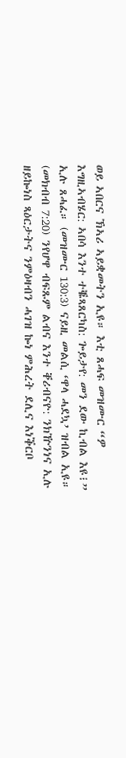ወይ ኣበርና ኽኣሪ ኣይቋመትን ኢዩ። እቲ ጸሓፍ መዝሙር “ዎ እግዚኣብሄር: ኣበሳ እንተ ተቘጻጸርካስ: ጐይታየ: መን ደው ኪብል እዩ፧” ኢሉ ጸሓፈ። (መዝሙር 130:3) ናይዚ መልሲ ‘ዋላ ሓደኳ’ ዝብል ኢዩ። (መክብብ 7:20) ንየሆዋ ብፍጹም ልብና እንተ ቐሪብናዮ: ንክዅንነና ኢሉ ዘይኰነስ ጻዕርታትና ንምዕዛብን ሓገዝ ኰነ ምሕረት ደሊና እነቕርቦ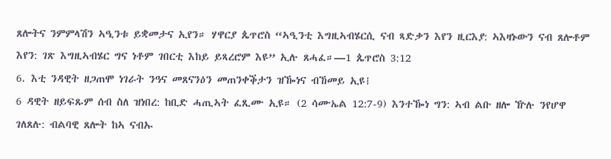ጸሎትና ንምምላሽን ኣዒንቱ ይቋመታና ኢየን። ሃዋርያ ጴጥሮስ “ኣዒንቲ እግዚኣብሄርሲ ናብ ጻድቃን እየን ዚርእያ: ኣእዛኑውን ናብ ጸሎቶም እየን: ገጽ እግዚኣብሄር ግና ነቶም ገበርቲ እከይ ይጻረሮም እዩ” ኢሉ ጸሓፈ።—1 ጴጥሮስ 3:12
6. እቲ ንዳዊት ዘጋጠሞ ነገራት ንዓና መጸናንዕን መጠንቀቕታን ዝዀነና ብኸመይ ኢዩ፧
6 ዳዊት ዘይፍጹም ሰብ ስለ ዝነበረ: ከቢድ ሓጢኣት ፈጺሙ ኢዩ። (2 ሳሙኤል 12:7-9) እንተዀነ ግን: ኣብ ልቡ ዘሎ ዅሉ ንየሆዋ ገለጸሉ: ብልባዊ ጸሎት ከኣ ናብኡ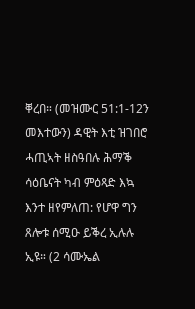ቐረበ። (መዝሙር 51:1-12ን መእተውን) ዳዊት እቲ ዝገበሮ ሓጢኣት ዘስዓበሉ ሕማቕ ሳዕቤናት ካብ ምዕጻድ እኳ እንተ ዘየምለጠ: የሆዋ ግን ጸሎቱ ሰሚዑ ይቕረ ኢሉሉ ኢዩ። (2 ሳሙኤል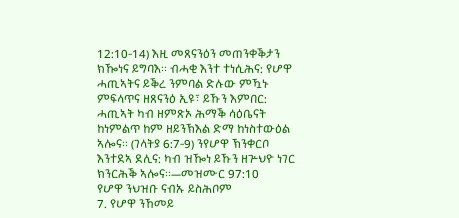12:10-14) እዚ መጸናንዕን መጠንቀቕታን ክዀነና ይግባእ። ብሓቂ እንተ ተነሲሕና: የሆዋ ሓጢኣትና ይቕረ ንምባል ድሉው ምዃኑ ምፍላጥና ዘጸናንዕ ኢዩ፣ ይኹን እምበር: ሓጢኣት ካብ ዘምጽኦ ሕማቕ ሳዕቤናት ከነምልጥ ከም ዘይንኽእል ድማ ከነስተውዕል ኣሎና። (ገላትያ 6:7-9) ንየሆዋ ኽንቀርቦ እንተደኣ ደሊና: ካብ ዝዀነ ይኹን ዘጕህዮ ነገር ክንርሕቕ ኣሎና።—መዝሙር 97:10
የሆዋ ንህዝቡ ናብኡ ይስሕቦም
7. የሆዋ ንኸመይ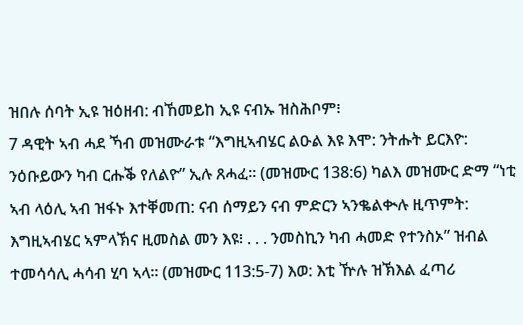ዝበሉ ሰባት ኢዩ ዝዕዘብ: ብኸመይከ ኢዩ ናብኡ ዝስሕቦም፧
7 ዳዊት ኣብ ሓደ ኻብ መዝሙራቱ “እግዚኣብሄር ልዑል እዩ እሞ: ንትሑት ይርእዮ: ንዕቡይውን ካብ ርሑቕ የለልዮ” ኢሉ ጸሓፈ። (መዝሙር 138:6) ካልእ መዝሙር ድማ “ነቲ ኣብ ላዕሊ ኣብ ዝፋኑ እተቐመጠ: ናብ ሰማይን ናብ ምድርን ኣንቈልቊሉ ዚጥምት: እግዚኣብሄር ኣምላኽና ዚመስል መን እዩ፧ . . . ንመስኪን ካብ ሓመድ የተንስኦ” ዝብል ተመሳሳሊ ሓሳብ ሂባ ኣላ። (መዝሙር 113:5-7) እወ: እቲ ዅሉ ዝኽእል ፈጣሪ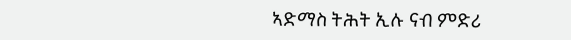ኣድማስ ትሕት ኢሉ ናብ ምድሪ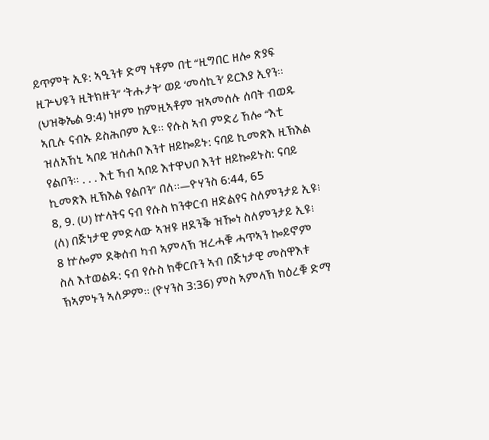ይጥምት ኢዩ: ኣዒንቱ ድማ ነቶም በቲ “ዚግበር ዘሎ ጽያፍ ዚጕህዩን ዚትክዙን” ‘ትሑታት’ ወይ ‘መሳኪን’ ይርእያ ኢየን። (ህዝቅኤል 9:4) ነዞም ከምዚኣቶም ዝኣመሰሉ ሰባት ብወዱ ኣቢሉ ናብኡ ይስሕቦም ኢዩ። የሱስ ኣብ ምድሪ ኸሎ “እቲ ዝለአኸኒ ኣቦይ ዝሰሐቦ እንተ ዘይኰይኑ: ናባይ ኪመጽእ ዚኽእል የልቦን። . . . እቲ ኻብ ኣቦይ እተዋህቦ እንተ ዘይኰይኑስ: ናባይ ኪመጽእ ዚኽእል የልቦን” በለ።—ዮሃንስ 6:44, 65
8, 9. (ሀ) ኵላትና ናብ የሱስ ክንቀርብ ዘድልየና ስለምንታይ ኢዩ፧ (ለ) በጅነታዊ ምድላው ኣዝዩ ዘደንቕ ዝዀነ ስለምንታይ ኢዩ፧
8 ኵሎም ደቅሰብ ካብ ኣምላኽ ዝረሓቑ ሓጥኣን ኰይኖም ስለ እተወልዱ: ናብ የሱስ ክቐርቡን ኣብ በጅነታዊ መስዋእቱ ኽኣምኑን ኣለዎም። (ዮሃንስ 3:36) ምስ ኣምላኽ ክዕረቑ ድማ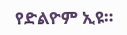የድልዮም ኢዩ።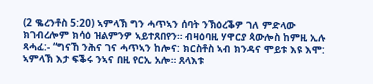(2 ቈረንቶስ 5:20) ኣምላኽ ግን ሓጥኣን ሰባት ንኽዕረቕዎ ገለ ምድላው ክገብረሎም ክሳዕ ዝልምንዎ ኣይተጸበየን። ብዛዕባዚ ሃዋርያ ጳውሎስ ከምዚ ኢሉ ጻሓፈ:- “ግናኸ ንሕና ገና ሓጥኣን ከሎና: ክርስቶስ ኣብ ክንዳና ሞይቱ እዩ እሞ: ኣምላኽ እታ ፍቕሩ ንኣና በዚ የርኢ አሎ። ጸላእቱ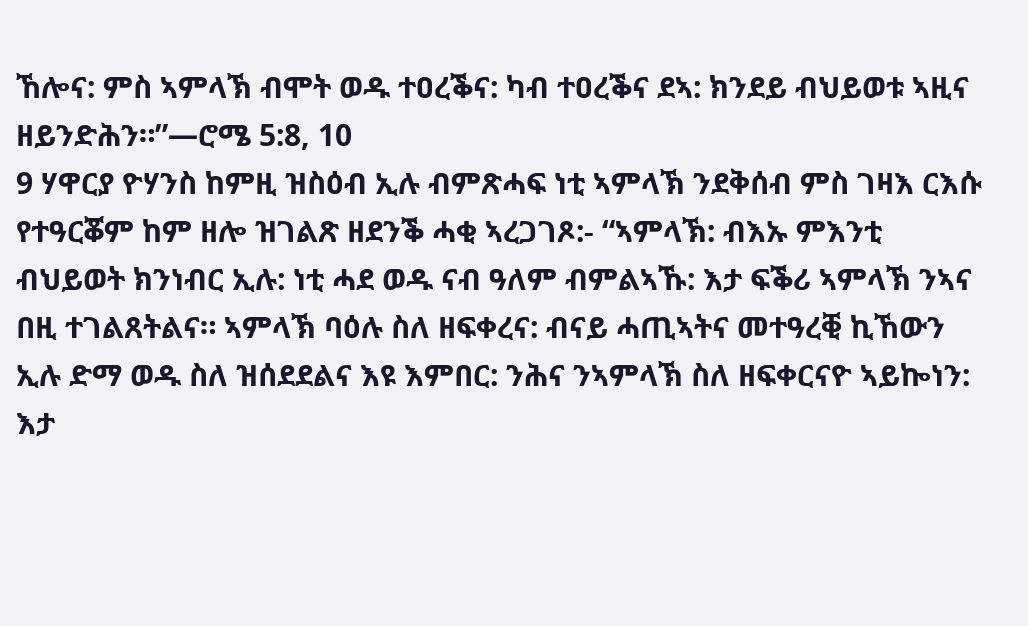ኸሎና: ምስ ኣምላኽ ብሞት ወዱ ተዐረቕና: ካብ ተዐረቕና ደኣ: ክንደይ ብህይወቱ ኣዚና ዘይንድሕን።”—ሮሜ 5:8, 10
9 ሃዋርያ ዮሃንስ ከምዚ ዝስዕብ ኢሉ ብምጽሓፍ ነቲ ኣምላኽ ንደቅሰብ ምስ ገዛእ ርእሱ የተዓርቖም ከም ዘሎ ዝገልጽ ዘደንቕ ሓቂ ኣረጋገጾ:- “ኣምላኽ: ብእኡ ምእንቲ ብህይወት ክንነብር ኢሉ: ነቲ ሓደ ወዱ ናብ ዓለም ብምልኣኹ: እታ ፍቕሪ ኣምላኽ ንኣና በዚ ተገልጸትልና። ኣምላኽ ባዕሉ ስለ ዘፍቀረና: ብናይ ሓጢኣትና መተዓረቒ ኪኸውን ኢሉ ድማ ወዱ ስለ ዝሰደደልና እዩ እምበር: ንሕና ንኣምላኽ ስለ ዘፍቀርናዮ ኣይኰነን: እታ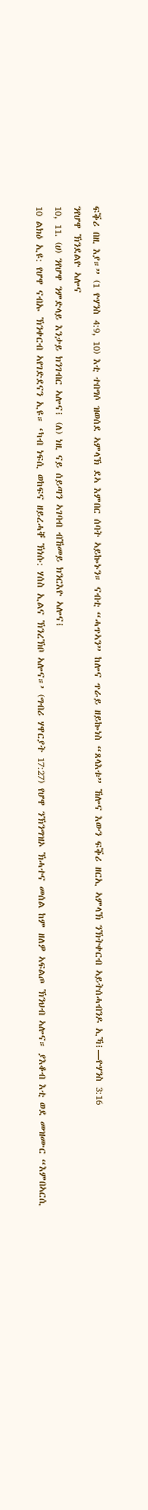ፍቕሪ በዚ እያ።” (1 ዮሃንስ 4:9, 10) እቲ ተበግሶ ዝወሰደ ኣምላኽ ደኣ እምበር ሰባት ኣይኰኑን። ናብቲ “ሓጥኣን” ከሎና ጥራይ ዘይኰነስ “ጸላእቱ” ኸሎና እውን ፍቕሪ ዘርኢ ኣምላኽ ንኽትቀርብ ኣይትሰሓብንዶ ኢኻ፧—ዮሃንስ 3:16
ንየሆዋ ኽንደልዮ ኣሎና
10, 11. (ሀ) ንየሆዋ ንምድላይ እንታይ ክንገብር ኣሎና፧ (ለ) ነዚ ናይ ሰይጣን ኣገባብ ብኸመይ ክንርእዮ ኣሎና፧
10 ልክዕ ኢዩ: የሆዋ ናብኡ ኽንቀርብ ኣየገድደናን ኢዩ። ‘ካብ ነፍሲ ወከፍና ዘይረሓቐ ኽነሱ: ሃሰስ ኢልና ኽንረኽቦ ኣሎና።’ (ግብሪ ሃዋርያት 17:27) የሆዋ ንኽንግዝኦ ኽሓተና መሰል ከም ዘለዎ ኣፍልጦ ኽንህብ ኣሎና። ያእቆብ እቲ ወደ መዝሙር “እምበኣርሲ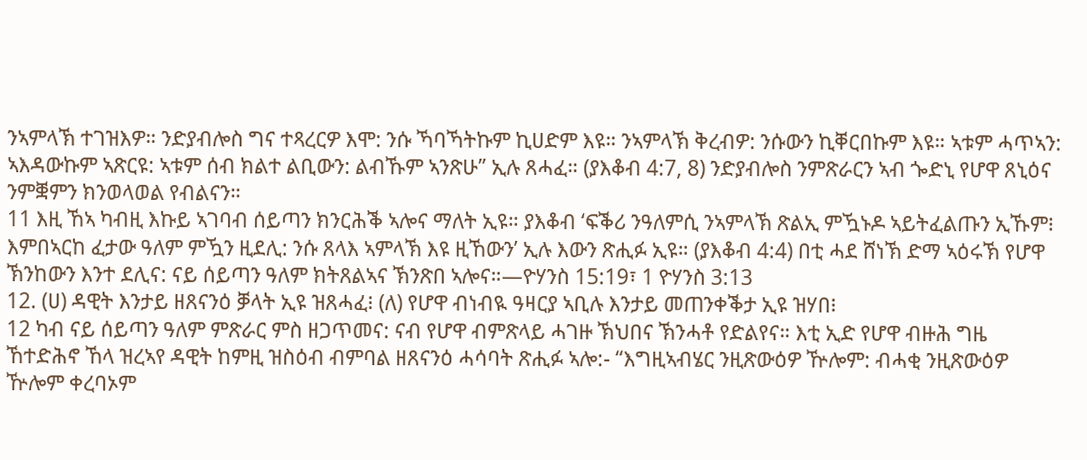ንኣምላኽ ተገዝእዎ። ንድያብሎስ ግና ተጻረርዎ እሞ: ንሱ ኻባኻትኩም ኪሀድም እዩ። ንኣምላኽ ቅረብዎ: ንሱውን ኪቐርበኩም እዩ። ኣቱም ሓጥኣን: ኣእዳውኩም ኣጽርዩ: ኣቱም ሰብ ክልተ ልቢውን: ልብኹም ኣንጽሁ” ኢሉ ጸሓፈ። (ያእቆብ 4:7, 8) ንድያብሎስ ንምጽራርን ኣብ ጐድኒ የሆዋ ጸኒዕና ንምቛምን ክንወላወል የብልናን።
11 እዚ ኸኣ ካብዚ እኩይ ኣገባብ ሰይጣን ክንርሕቕ ኣሎና ማለት ኢዩ። ያእቆብ ‘ፍቕሪ ንዓለምሲ ንኣምላኽ ጽልኢ ምዃኑዶ ኣይትፈልጡን ኢኹም፧ እምበኣርከ ፈታው ዓለም ምዃን ዚደሊ: ንሱ ጸላእ ኣምላኽ እዩ ዚኸውን’ ኢሉ እውን ጽሒፉ ኢዩ። (ያእቆብ 4:4) በቲ ሓደ ሸነኽ ድማ ኣዕሩኽ የሆዋ ኽንከውን እንተ ደሊና: ናይ ሰይጣን ዓለም ክትጸልኣና ኽንጽበ ኣሎና።—ዮሃንስ 15:19፣ 1 ዮሃንስ 3:13
12. (ሀ) ዳዊት እንታይ ዘጸናንዕ ቓላት ኢዩ ዝጸሓፈ፧ (ለ) የሆዋ ብነብዪ ዓዛርያ ኣቢሉ እንታይ መጠንቀቕታ ኢዩ ዝሃበ፧
12 ካብ ናይ ሰይጣን ዓለም ምጽራር ምስ ዘጋጥመና: ናብ የሆዋ ብምጽላይ ሓገዙ ኽህበና ኽንሓቶ የድልየና። እቲ ኢድ የሆዋ ብዙሕ ግዜ ኸተድሕኖ ኸላ ዝረኣየ ዳዊት ከምዚ ዝስዕብ ብምባል ዘጸናንዕ ሓሳባት ጽሒፉ ኣሎ:- “እግዚኣብሄር ንዚጽውዕዎ ዅሎም: ብሓቂ ንዚጽውዕዎ ዅሎም ቀረባኦም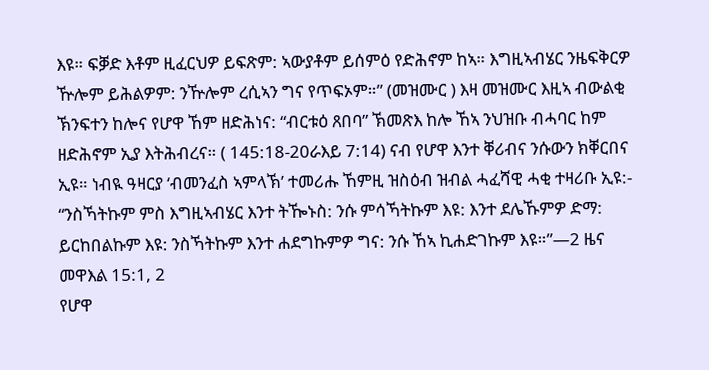እዩ። ፍቓድ እቶም ዚፈርህዎ ይፍጽም: ኣውያቶም ይሰምዕ የድሕኖም ከኣ። እግዚኣብሄር ንዜፍቅርዎ ዅሎም ይሕልዎም: ንዅሎም ረሲኣን ግና የጥፍኦም።” (መዝሙር ) እዛ መዝሙር እዚኣ ብውልቂ ኽንፍተን ከሎና የሆዋ ኸም ዘድሕነና: “ብርቱዕ ጸበባ” ኽመጽእ ከሎ ኸኣ ንህዝቡ ብሓባር ከም ዘድሕኖም ኢያ እትሕብረና። ( 145:18-20ራእይ 7:14) ናብ የሆዋ እንተ ቐሪብና ንሱውን ክቐርበና ኢዩ። ነብዪ ዓዛርያ ‘ብመንፈስ ኣምላኽ’ ተመሪሑ ኸምዚ ዝስዕብ ዝብል ሓፈሻዊ ሓቂ ተዛሪቡ ኢዩ:- “ንስኻትኩም ምስ እግዚኣብሄር እንተ ትዀኑስ: ንሱ ምሳኻትኩም እዩ: እንተ ደሌኹምዎ ድማ: ይርከበልኩም እዩ: ንስኻትኩም እንተ ሐደግኩምዎ ግና: ንሱ ኸኣ ኪሐድገኩም እዩ።”—2 ዜና መዋእል 15:1, 2
የሆዋ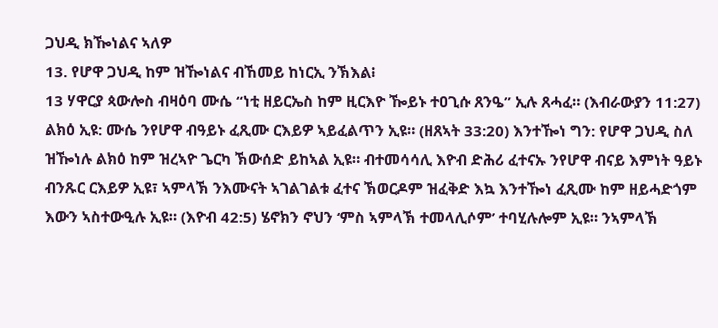ጋህዲ ክዀነልና ኣለዎ
13. የሆዋ ጋህዲ ከም ዝዀነልና ብኸመይ ከነርኢ ንኽእል፧
13 ሃዋርያ ጳውሎስ ብዛዕባ ሙሴ “ነቲ ዘይርኤስ ከም ዚርእዮ ዀይኑ ተዐጊሱ ጸንዔ” ኢሉ ጸሓፈ። (እብራውያን 11:27) ልክዕ ኢዩ: ሙሴ ንየሆዋ ብዓይኑ ፈጺሙ ርእይዎ ኣይፈልጥን ኢዩ። (ዘጸኣት 33:20) እንተዀነ ግን: የሆዋ ጋህዲ ስለ ዝዀነሉ ልክዕ ከም ዝረኣዮ ጌርካ ኽውሰድ ይከኣል ኢዩ። ብተመሳሳሊ እዮብ ድሕሪ ፈተናኡ ንየሆዋ ብናይ እምነት ዓይኑ ብንጹር ርእይዎ ኢዩ፣ ኣምላኽ ንእሙናት ኣገልገልቱ ፈተና ኽወርዶም ዝፈቅድ እኳ እንተዀነ ፈጺሙ ከም ዘይሓድጎም እውን ኣስተውዒሉ ኢዩ። (እዮብ 42:5) ሄኖክን ኖህን ‘ምስ ኣምላኽ ተመላሊሶም’ ተባሂሉሎም ኢዩ። ንኣምላኽ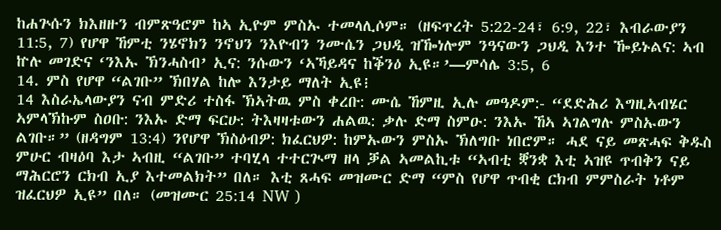ከሐጕሱን ክእዘዙን ብምጽዓሮም ከኣ ኢዮም ምስኡ ተመላሊሶም። (ዘፍጥረት 5:22-24፣ 6:9, 22፣ እብራውያን 11:5, 7) የሆዋ ኸምቲ ንሄኖክን ንኖህን ንእዮብን ንሙሴን ጋህዲ ዝዀነሎም ንዓናውን ጋህዲ እንተ ዀይኑልና: ኣብ ኵሉ መገድና ‘ንእኡ ኽንሓስብ’ ኢና: ንሱውን ‘ኣኻይዳና ከቕንዕ ኢዩ።’—ምሳሌ 3:5, 6
14. ምስ የሆዋ “ልገቡ” ኽበሃል ከሎ እንታይ ማለት ኢዩ፧
14 እስራኤላውያን ናብ ምድሪ ተስፋ ኽኣትዉ ምስ ቀረቡ: ሙሴ ኸምዚ ኢሉ መዓዶም:- “ደድሕሪ እግዚኣብሄር ኣምላኽኩም ስዐቡ: ንእኡ ድማ ፍርሁ: ትእዛዛቱውን ሐልዉ: ቃሉ ድማ ስምዑ: ንእኡ ኸኣ ኣገልግሉ ምስኡውን ልገቡ።” (ዘዳግም 13:4) ንየሆዋ ኽስዕብዎ: ክፈርህዎ: ከምኡውን ምስኡ ኽለግቡ ነበሮም። ሓደ ናይ መጽሓፍ ቅዱስ ምሁር ብዛዕባ እታ ኣብዚ “ልገቡ” ተባሂላ ተተርጒማ ዘላ ቓል ኣመልኪቱ “ኣብቲ ቛንቋ እቲ ኣዝዩ ጥብቅን ናይ ማሕርሮን ርክብ ኢያ እተመልክት” በለ። እቲ ጸሓፍ መዝሙር ድማ “ምስ የሆዋ ጥብቂ ርክብ ምምስራት ነቶም ዝፈርህዎ ኢዩ” በለ። (መዝሙር 25:14 NW )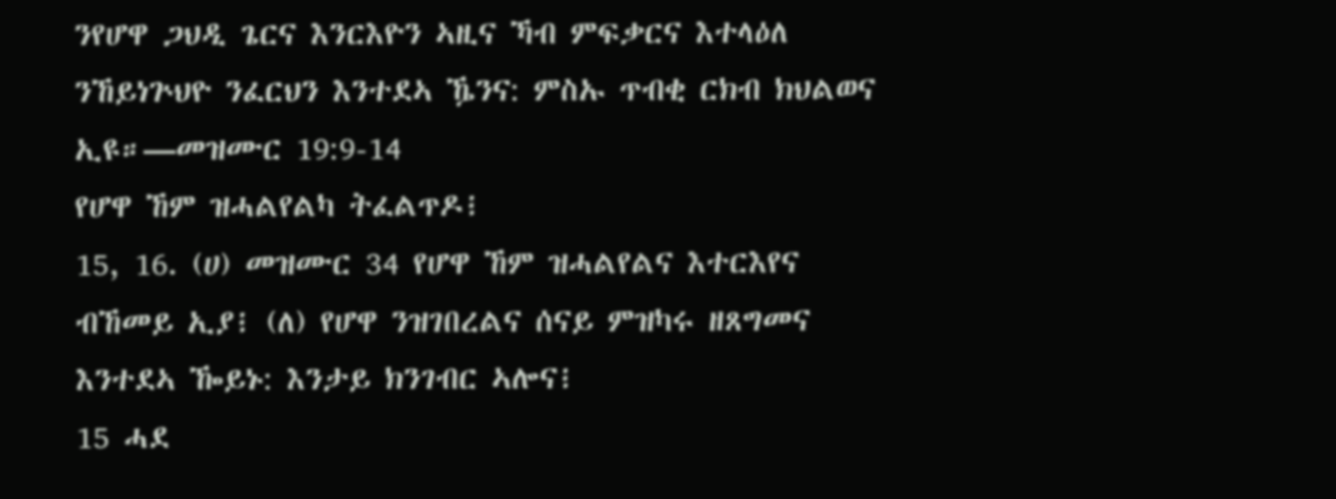ንየሆዋ ጋህዲ ጌርና እንርእዮን ኣዚና ኻብ ምፍቃርና እተላዕለ ንኸይነጕህዮ ንፈርህን እንተደኣ ዄንና: ምስኡ ጥብቂ ርክብ ክህልወና ኢዩ።—መዝሙር 19:9-14
የሆዋ ኸም ዝሓልየልካ ትፈልጥዶ፧
15, 16. (ሀ) መዝሙር 34 የሆዋ ኸም ዝሓልየልና እተርእየና ብኸመይ ኢያ፧ (ለ) የሆዋ ንዝገበረልና ሰናይ ምዝካሩ ዘጸግመና እንተደኣ ዀይኑ: እንታይ ክንገብር ኣሎና፧
15 ሓደ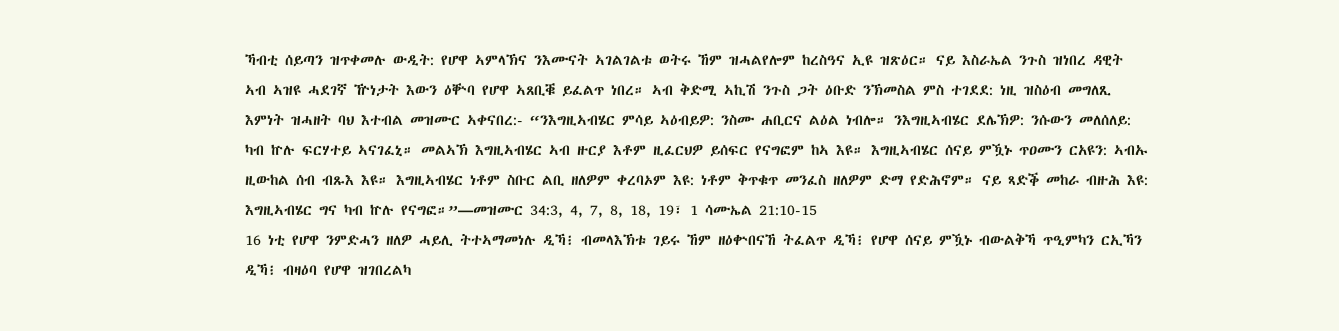ኻብቲ ሰይጣን ዝጥቀመሉ ውዲት: የሆዋ ኣምላኽና ንእሙናት ኣገልገልቱ ወትሩ ኸም ዝሓልየሎም ከረስዓና ኢዩ ዝጽዕር። ናይ እስራኤል ንጉስ ዝነበረ ዳዊት ኣብ ኣዝዩ ሓደገኛ ዅነታት እውን ዕቝባ የሆዋ ኣጸቢቑ ይፈልጥ ነበረ። ኣብ ቅድሚ ኣኪሽ ንጉስ ጋት ዕቡድ ንኽመስል ምስ ተገደደ: ነዚ ዝስዕብ መግለጺ እምነት ዝሓዘት ባህ እተብል መዝሙር ኣቀናበረ:- “ንእግዚኣብሄር ምሳይ ኣዕብይዎ: ንስሙ ሐቢርና ልዕል ነብሎ። ንእግዚኣብሄር ደሌኽዎ: ንሱውን መለሰለይ: ካብ ኵሉ ፍርሃተይ ኣናገፈኒ። መልኣኽ እግዚኣብሄር ኣብ ዙርያ እቶም ዚፈርህዎ ይሰፍር የናግፎም ከኣ እዩ። እግዚኣብሄር ሰናይ ምዃኑ ጥዐሙን ርአዩን: ኣብኡ ዚውከል ሰብ ብጹእ እዩ። እግዚኣብሄር ነቶም ስቡር ልቢ ዘለዎም ቀረባኦም እዩ: ነቶም ቅጥቁጥ መንፈስ ዘለዎም ድማ የድሕኖም። ናይ ጻድቕ መከራ ብዙሕ እዩ: እግዚኣብሄር ግና ካብ ኵሉ የናግፎ።”—መዝሙር 34:3, 4, 7, 8, 18, 19፣ 1 ሳሙኤል 21:10-15
16 ነቲ የሆዋ ንምድሓን ዘለዎ ሓይሊ ትተኣማመነሉ ዲኻ፧ ብመላእኽቱ ገይሩ ኸም ዘዕቍበናኸ ትፈልጥ ዲኻ፧ የሆዋ ሰናይ ምዃኑ ብውልቅኻ ጥዒምካን ርኢኻን ዲኻ፧ ብዛዕባ የሆዋ ዝገበረልካ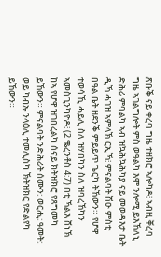ጽቡቕ ናይ ቀረባ ግዜ ተዘክሮ ኣሎካዶ፧ ኣብዚ ቐረባ ግዜ ኣገልግሎት ምስ ወዓልካ እሞ ንሎሚ ይእኸለኒ ድሕሪ ምባልካ ኣብ ዝኳሕኳሕካያ ናይ መወዳእታ ቤት ዲኻ ሓገዝ ኣምላኽ ርኢኻ፧ ምናልባት ሽዑ ምስቲ በዓል ቤት ዘደንቕ ምይይጥ ጌርካ ትኸውን። የሆዋ ተወሳኺ ሓይሊ ስለ ዝሃበካን ስለ ዝባረኸካን ኣመስጊንካዮዶ፧ (2 ቈረንቶስ 4:7) በቲ ኻልእ ሸነኽ ከኣ የሆዋ ዝገበረልካ ሰናይ ክትዝክሮ የጸግመካ ይኸውን። ምናልባት ንድሕሪት ሰሙን: ወርሒ: ዓመት: ወይ ካብኡ ንላዕሊ ተመሊስካ ኽትዝክር የድልየካ ይኸውን።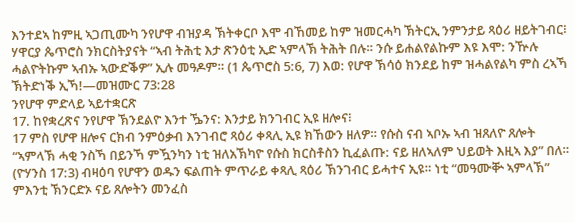እንተደኣ ከምዚ ኣጋጢሙካ ንየሆዋ ብዝያዳ ኽትቀርቦ እሞ ብኸመይ ከም ዝመርሓካ ኽትርኢ ንምንታይ ጻዕሪ ዘይትገብር፧ ሃዋርያ ጴጥሮስ ንክርስትያናት “ኣብ ትሕቲ እታ ጽንዕቲ ኢድ ኣምላኽ ትሕት በሉ። ንሱ ይሐልየልኩም እዩ እሞ: ንዅሉ ሓልዮትኩም ኣብኡ ኣውድቕዎ” ኢሉ መዓዶም። (1 ጴጥሮስ 5:6, 7) እወ: የሆዋ ኽሳዕ ክንደይ ከም ዝሓልየልካ ምስ ረኣኻ ኽትድነቕ ኢኻ!—መዝሙር 73:28
ንየሆዋ ምድላይ ኣይተቋርጽ
17. ከየቋረጽና ንየሆዋ ኽንደልዮ እንተ ዄንና: እንታይ ክንገብር ኢዩ ዘሎና፧
17 ምስ የሆዋ ዘሎና ርክብ ንምዕቃብ እንገብሮ ጻዕሪ ቀጻሊ ኢዩ ክኸውን ዘለዎ። የሱስ ናብ ኣቦኡ ኣብ ዝጸለዮ ጸሎት “ኣምላኽ ሓቂ ንስኻ በይንኻ ምዃንካን ነቲ ዝለአኽካዮ የሱስ ክርስቶስን ኪፈልጡ: ናይ ዘለኣለም ህይወት እዚኣ እያ” በለ። (ዮሃንስ 17:3) ብዛዕባ የሆዋን ወዱን ፍልጠት ምጥራይ ቀጻሊ ጻዕሪ ኽንገብር ይሓተና ኢዩ። ነቲ “መዓሙቝ ኣምላኽ” ምእንቲ ኽንርድኦ ናይ ጸሎትን መንፈስ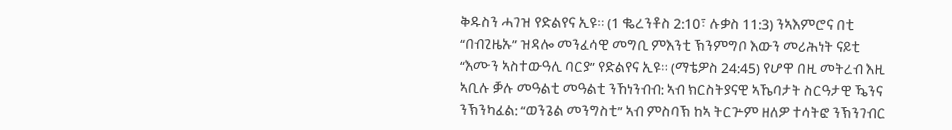ቅዱስን ሓገዝ የድልየና ኢዩ። (1 ቈረንቶስ 2:10፣ ሉቃስ 11:3) ንኣእምሮና በቲ “በብጊዜኡ” ዝዳሎ መንፈሳዊ መግቢ ምእንቲ ኽንምግቦ እውን መሪሕነት ናይቲ “እሙን ኣስተውዓሊ ባርያ” የድልየና ኢዩ። (ማቴዎስ 24:45) የሆዋ በዚ መትረብ እዚ ኣቢሉ ቓሉ መዓልቲ መዓልቲ ንኸነንብብ: ኣብ ክርስትያናዊ ኣኼባታት ስርዓታዊ ዄንና ንኽንካፈል: “ወንጌል መንግስቲ” ኣብ ምስባኽ ከኣ ትርጕም ዘለዎ ተሳትፎ ንኽንገብር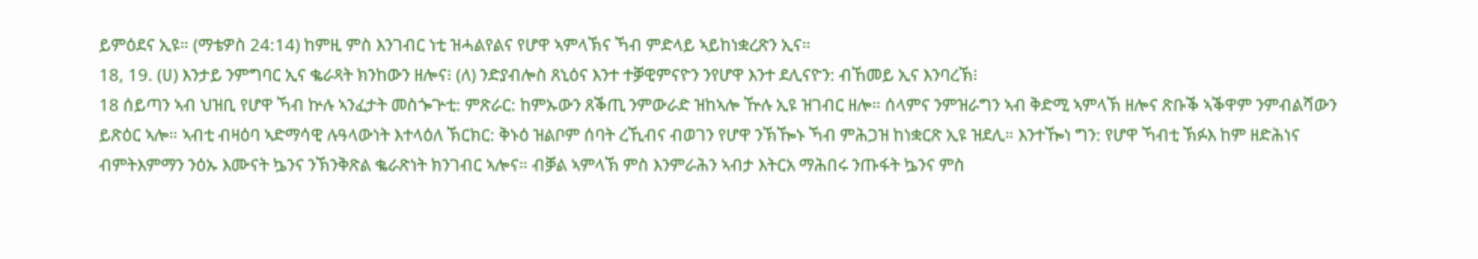ይምዕደና ኢዩ። (ማቴዎስ 24:14) ከምዚ ምስ እንገብር ነቲ ዝሓልየልና የሆዋ ኣምላኽና ኻብ ምድላይ ኣይከነቋረጽን ኢና።
18, 19. (ሀ) እንታይ ንምግባር ኢና ቈራጻት ክንከውን ዘሎና፧ (ለ) ንድያብሎስ ጸኒዕና እንተ ተቓዊምናዮን ንየሆዋ እንተ ደሊናዮን: ብኸመይ ኢና እንባረኽ፧
18 ሰይጣን ኣብ ህዝቢ የሆዋ ኻብ ኵሉ ኣንፈታት መስጐጕቲ: ምጽራር: ከምኡውን ጸቕጢ ንምውራድ ዝከኣሎ ዅሉ ኢዩ ዝገብር ዘሎ። ሰላምና ንምዝራግን ኣብ ቅድሚ ኣምላኽ ዘሎና ጽቡቕ ኣቕዋም ንምብልሻውን ይጽዕር ኣሎ። ኣብቲ ብዛዕባ ኣድማሳዊ ሉዓላውነት እተላዕለ ኽርክር: ቅኑዕ ዝልቦም ሰባት ረኺብና ብወገን የሆዋ ንኽዀኑ ኻብ ምሕጋዝ ከነቋርጽ ኢዩ ዝደሊ። እንተዀነ ግን: የሆዋ ኻብቲ ኽፉእ ከም ዘድሕነና ብምትእምማን ንዕኡ እሙናት ኴንና ንኽንቅጽል ቈራጽነት ክንገብር ኣሎና። ብቓል ኣምላኽ ምስ እንምራሕን ኣብታ እትርአ ማሕበሩ ንጡፋት ኴንና ምስ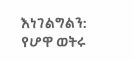እነገልግልን: የሆዋ ወትሩ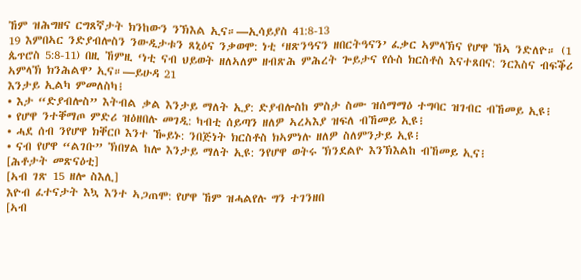ኸም ዝሕግዘና ርግጸኛታት ክንከውን ንኽእል ኢና።—ኢሳይያስ 41:8-13
19 እምበኣር ንድያብሎስን ንውዲታቱን ጸኒዕና ንቃወሞ: ነቲ ‘ዘጽንዓናን ዘበርትዓናን’ ፈቃር ኣምላኽና የሆዋ ኸኣ ንድለዮ። (1 ጴጥሮስ 5:8-11) በዚ ኸምዚ ‘ነቲ ናብ ህይወት ዘለኣለም ዘብጽሕ ምሕረት ጐይታና የሱስ ክርስቶስ እናተጸበና: ንርእስና ብፍቕሪ ኣምላኽ ክንሕልዋ’ ኢና።—ይሁዳ 21
እንታይ ኢልካ ምመለስካ፧
• እታ “ድያብሎስ” እትብል ቃል እንታይ ማለት ኢያ: ድያብሎስከ ምስታ ስሙ ዝሰማማዕ ተግባር ዝገብር ብኸመይ ኢዩ፧
• የሆዋ ንተቐማጦ ምድሪ ዝዕዘበሉ መገዲ: ካብቲ ሰይጣን ዘለዎ ኣረኣእያ ዝፍለ ብኸመይ ኢዩ፧
• ሓደ ሰብ ንየሆዋ ክቐርቦ እንተ ዀይኑ: ንበጅነት ክርስቶስ ክኣምነሉ ዘለዎ ስለምንታይ ኢዩ፧
• ናብ የሆዋ “ልገቡ” ኽበሃል ከሎ እንታይ ማለት ኢዩ: ንየሆዋ ወትሩ ኽንደልዮ እንኽእልከ ብኸመይ ኢና፧
[ሕቶታት መጽናዕቲ]
[ኣብ ገጽ 15 ዘሎ ስእሊ]
እዮብ ፈተናታት እኳ እንተ ኣጋጠሞ: የሆዋ ኸም ዝሓልየሉ ግን ተገንዘበ
[ኣብ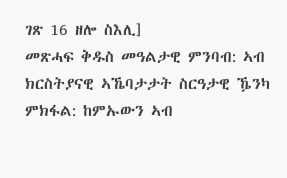ገጽ 16 ዘሎ ስእሊ]
መጽሓፍ ቅዱስ መዓልታዊ ምንባብ: ኣብ ክርስትያናዊ ኣኼባታታት ስርዓታዊ ዄንካ ምክፋል: ከምኡውን ኣብ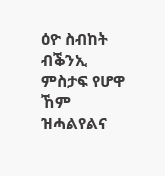ዕዮ ስብከት ብቕንኢ ምስታፍ የሆዋ ኸም ዝሓልየልና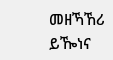መዘኻኸሪ ይዀነና